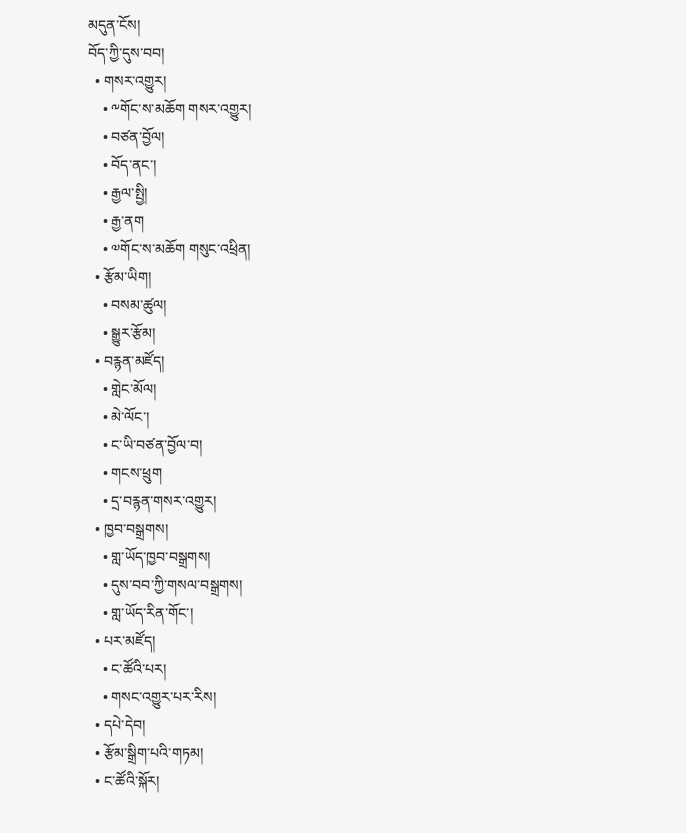མདུན་ངོས།
བོད་ཀྱི་དུས་བབ།
  • གསར་འགྱུར།
    • ༸གོང་ས་མཆོག གསར་འགྱུར།
    • བཙན་བྱོལ།
    • བོད་ནང་།
    • རྒྱལ་སྤྱི།
    • རྒྱ་ནག
    • ༧གོང་ས་མཆོག གསུང་འཕྲིན།
  • རྩོམ་ཡིག།
    • བསམ་ཚུལ།
    • སྒྱུར་རྩོམ།
  • བརྙན་མཛོད།
    • གླེང་མོལ།
    • མེ་ལོང་།
    • ང་ཡི་བཙན་བྱོལ་བ།
    • གངས་ཕྲུག
    • དྲ་བརྙན་གསར་འགྱུར།
  • ཁྱབ་བསྒྲགས།
    • གླ་ཡོད་ཁྱབ་བསྒྲགས།
    • དུས་བབ་ཀྱི་གསལ་བསྒྲགས།
    • གླ་ཡོད་རིན་གོང་།
  • པར་མཛོད།
    • ང་ཚོའི་པར།
    • གསང་འགྱུར་པར་རིས།
  • དཔེ་དེབ།
  • རྩོམ་སྒྲིག་པའི་གཏམ།
  • ང་ཚོའི་སྐོར།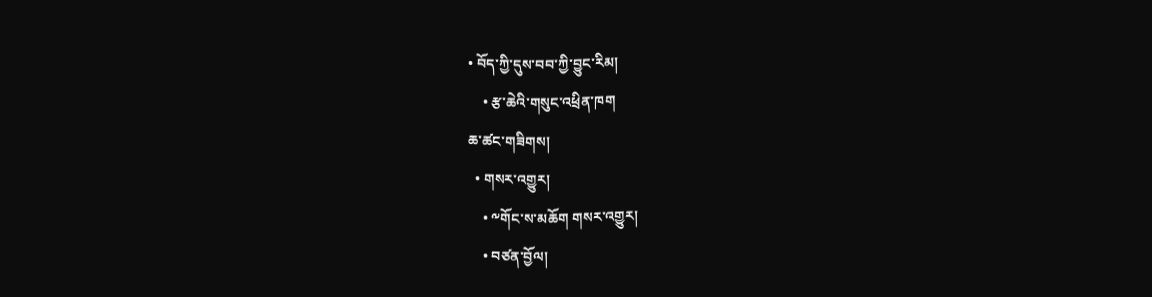• བོད་ཀྱི་དུས་བབ་ཀྱི་བྱུང་རིམ།
    • རྩ་ཆེའི་གསུང་འཕྲིན་ཁག
ཆ་ཚང་གཟིགས།
  • གསར་འགྱུར།
    • ༸གོང་ས་མཆོག གསར་འགྱུར།
    • བཙན་བྱོལ།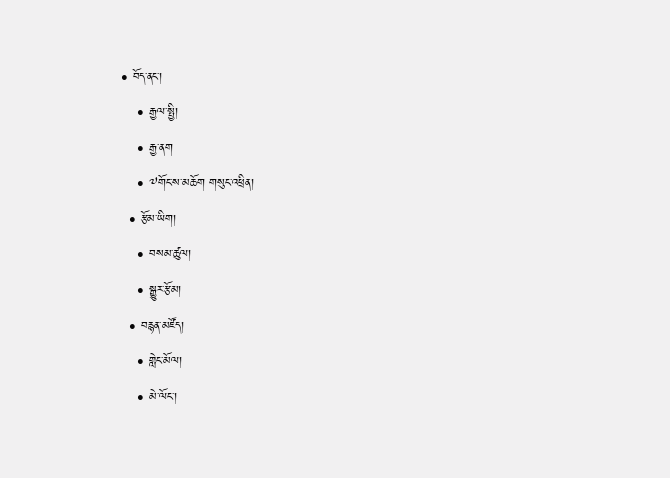• བོད་ནང་།
    • རྒྱལ་སྤྱི།
    • རྒྱ་ནག
    • ༧གོང་ས་མཆོག གསུང་འཕྲིན།
  • རྩོམ་ཡིག།
    • བསམ་ཚུལ།
    • སྒྱུར་རྩོམ།
  • བརྙན་མཛོད།
    • གླེང་མོལ།
    • མེ་ལོང་།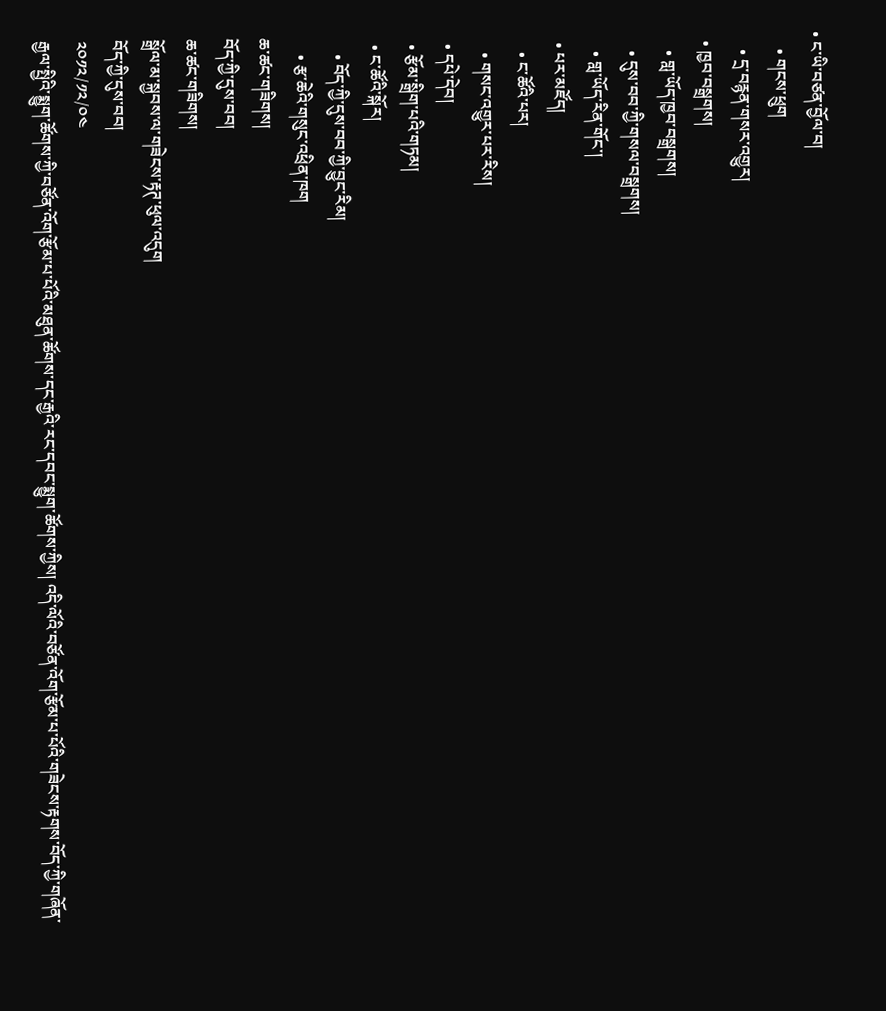• ང་ཡི་བཙན་བྱོལ་བ།
    • གངས་ཕྲུག
    • དྲ་བརྙན་གསར་འགྱུར།
  • ཁྱབ་བསྒྲགས།
    • གླ་ཡོད་ཁྱབ་བསྒྲགས།
    • དུས་བབ་ཀྱི་གསལ་བསྒྲགས།
    • གླ་ཡོད་རིན་གོང་།
  • པར་མཛོད།
    • ང་ཚོའི་པར།
    • གསང་འགྱུར་པར་རིས།
  • དཔེ་དེབ།
  • རྩོམ་སྒྲིག་པའི་གཏམ།
  • ང་ཚོའི་སྐོར།
    • བོད་ཀྱི་དུས་བབ་ཀྱི་བྱུང་རིམ།
    • རྩ་ཆེའི་གསུང་འཕྲིན་ཁག
ཆ་ཚང་གཟིགས།
བོད་ཀྱི་དུས་བབ།
ཆ་ཚང་གཟིགས།
སྒྲོལ་མ་སྐྱབས་ལ་གཟེངས་རྟཊ་ཕུལ་འདུག
བོད་ཀྱི་དུས་བབ།
༢༠༡༢/༡༢/༠༤
རྒྱལ་སྤྱིའི་སྨྱུག་ཚོགས་ཀྱི་བཙོན་འོག་རྩོམ་པ་པོའི་མཐུན་ཚོགས་དང་རྒྱའི་རང་དབང་སྨྱུག་ཚོགས་ཀྱིས། འདི་ལོའི་བཙོན་འོག་རྩོམ་པ་པོའི་གཟེངས་རྟགས་བོད་ཀྱི་གཞོན་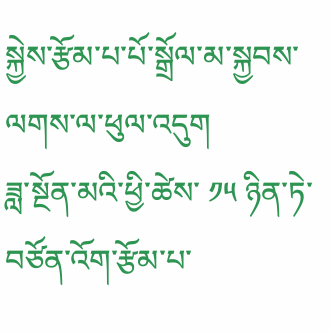སྐྱེས་རྩོམ་པ་པོ་སྒྲོལ་མ་སྐྱབས་ལགས་ལ་ཕུལ་འདུག
ཟླ་སྔོན་མའི་ཕྱི་ཚེས་ ༡༥ ཉིན་ཏེ་བཙོན་འོག་རྩོམ་པ་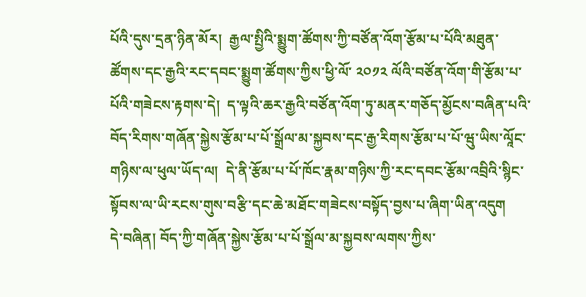པོའི་དུས་དྲན་ཉིན་མོར།  རྒྱལ་སྤྱིའི་སྨྱུག་ཚོགས་ཀྱི་བཙོན་འོག་རྩོམ་པ་པོའི་མཐུན་ཚོགས་དང་རྒྱའི་རང་དབང་སྨྱུག་ཚོགས་ཀྱིས་ཕྱི་ལོ་ ༢༠༡༢ ལོའི་བཙོན་འོག་གི་རྩོམ་པ་པོའི་གཟེངས་རྟགས་དེ།  ད་ལྟའི་ཆར་རྒྱའི་བཙོན་འོག་ཏུ་མནར་གཅོད་མྱོངས་བཞིན་པའི་བོད་རིགས་གཞོན་སྐྱེས་རྩོམ་པ་པོ་སྒྲོལ་མ་སྐྱབས་དང་རྒྱ་རིགས་རྩོམ་པ་པོ་ཝུ་ཡིས་ལཱོང་གཉིས་ལ་ཕུལ་ཡོད་ལ།  དེ་ནི་རྩོམ་པ་པོ་ཁོང་རྣམ་གཉིས་ཀྱི་རང་དབང་རྩོམ་འབྲིའི་སྙིང་སྟོབས་ལ་ཡི་རངས་གུས་བརྩི་དང་ཆེ་མཐོང་གཟེངས་བསྟོད་བྱས་པ་ཞིག་ཡིན་འདུག
དེ་བཞིན། བོད་ཀྱི་གཞོན་སྐྱེས་རྩོམ་པ་པོ་སྒྲོལ་མ་སྐྱབས་ལགས་ཀྱིས་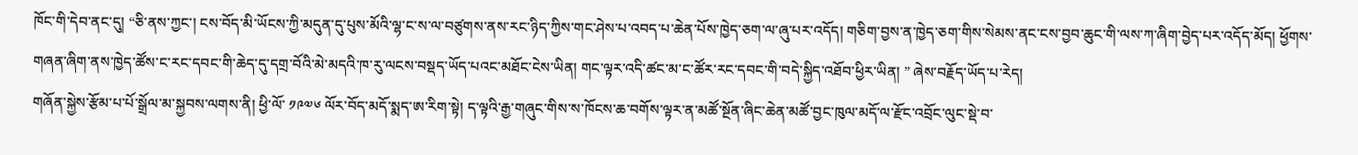ཁོང་གི་དེབ་ནང་དུ། “ཅི་ནས་ཀྱང་། ངས་བོད་མི་ཡོངས་ཀྱི་མདུན་དུ་པུས་མོའི་ལྷ་ང་ས་ལ་བཙུགས་ནས་རང་ཉིད་ཀྱིས་གང་ཤེས་པ་འབད་པ་ཆེན་པོས་ཁྱེད་ཅག་ལ་ཞུ་པར་འདོད། གཅིག་བྱས་ན་ཁྱེད་ཅག་གིས་སེམས་ནང་ངས་བྱབ་ཆུང་གི་ལས་ཀ་ཞིག་བྱེད་པར་འདོད་མོད། ཕྱོགས་གཞན་ཞིག་ནས་ཁྱེད་ཚོས་ང་རང་དབང་གི་ཆེད་དུ་དགྲ་བོའི་མེ་མདའི་ཁ་རུ་ལངས་བསྡད་ཡོད་པའང་མཐོང་ངེས་ཡིན། གང་ལྟར་འདི་ཚང་མ་ང་ཚོར་རང་དབང་གི་བདེ་སྐྱིད་འཐོབ་ཕྱིར་ཡིན། ” ཞེས་བརྗོད་ཡོད་པ་རེད།
གཞོན་སྐྱེས་རྩོམ་པ་པོ་སྒྲོལ་མ་སྐྱབས་ལགས་ནི། ཕྱི་ལོ་ ༡༩༧༦ ལོར་བོད་མདོ་སྨད་ཨ་རིག་སྟེ། ད་ལྟའི་རྒྱ་གཞུང་གིས་ས་ཁོངས་ཆ་བགོས་ལྟར་ན་མཚོ་སྔོན་ཞིང་ཆེན་མཚོ་བྱང་ཁུལ་མདོ་ལ་རྫོང་འབྲོང་ལུང་སྡེ་བ་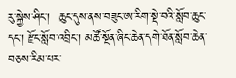རུ་སྐྱེས་ཤིང་།  ཆུང་དུས་ནས་བཟུང་ཨ་རིག་སྡེ་བའི་སློབ་ཆུང་དང་། རྫོང་སློབ་འབྲིང་། མཚོ་སྔོན་ཞིང་ཆེན་དགེ་ཐོན་སློབ་ཆེན་བཅས་རིམ་པར་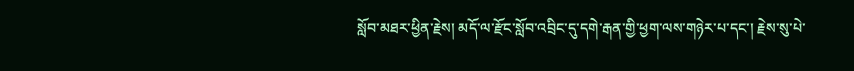སློབ་མཐར་ཕྱིན་རྗེས། མདོ་ལ་རྫོང་སློབ་འབྲིང་དུ་དགེ་རྒན་གྱི་ཕྱག་ལས་གཉེར་པ་དང་། རྗེས་སུ་པེ་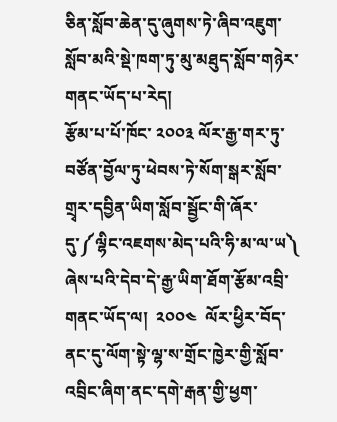ཅིན་སློབ་ཆེན་དུ་ཞུགས་ཏེ་ཞིབ་འཇུག་སློབ་མའི་སྡེ་ཁག་ཏུ་མུ་མཐུད་སློབ་གཉེར་གནང་ཡོད་པ་རེད།
རྩོམ་པ་པོ་ཁོང་ ༢༠༠༣ ལོར་རྒྱ་གར་ཏུ་བཙོན་བྱོལ་ཏུ་ཕེབས་ཏེ་སོག་སྒར་སློབ་གྲྭར་དབྱིན་ཡིག་སློབ་སྦྱོང་གི་ཞོར་དུ་༼ལྷིང་འཇགས་མེད་པའི་ཧི་མ་ལ་ཡ༽ ཞེས་པའི་དེབ་དེ་རྒྱ་ཡིག་ཐོག་རྩོམ་འབྲི་གནང་ཡོད་ལ།  ༢༠༠༤  ལོར་ཕྱིར་བོད་ནང་དུ་ལོག་སྟེ་ལྷ་ས་གྲོང་ཁྱེར་གྱི་སློབ་འབྲིང་ཞིག་ནང་དགེ་རྒན་གྱི་ཕྱག་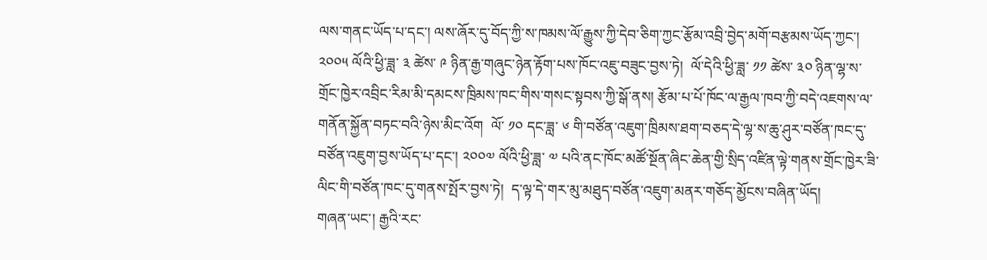ལས་གནང་ཡོད་པ་དང་། ལས་ཞོར་དུ་བོད་ཀྱི་ས་ཁམས་ལོ་རྒྱུས་ཀྱི་དེབ་ཅིག་ཀྱང་རྩོམ་འབྲི་བྱེད་མགོ་བརྩམས་ཡོད་ཀྱང་། ༢༠༠༥ ལོའི་ཕྱི་ཟླ་ ༣ ཚེས་ ༩ ཉིན་རྒྱ་གཞུང་ཉེན་རྟོག་པས་ཁོང་འཇུ་བཟུང་བྱས་ཏེ།  ལོ་དེའི་ཕྱི་ཟླ་ ༡༡ ཚེས་ ༣༠ ཉིན་ལྷ་ས་གྲོང་ཁྱེར་འབྲིང་རིམ་མི་དམངས་ཁྲིམས་ཁང་གིས་གསང་སྟབས་ཀྱི་སྒོ་ནས། རྩོམ་པ་པོ་ཁོང་ལ་རྒྱལ་ཁབ་ཀྱི་བདེ་འཇགས་ལ་གནོན་སྐྱོན་བཏང་བའི་ཉེས་མིང་འོག  ལོ་ ༡༠ དང་ཟླ་ ༦ གི་བཙོན་འཇུག་ཁྲིམས་ཐག་བཅད་དེ་ལྷ་ས་ཆུ་ཤུར་བཙོན་ཁང་དུ་བཙོན་འཇུག་བྱས་ཡོད་པ་དང་། ༢༠༠༧ ལོའི་ཕྱི་ཟླ་ ༧ པའི་ནང་ཁོང་མཚོ་སྔོན་ཞིང་ཆེན་གྱི་སྲིད་འཛིན་ལྟེ་གནས་གྲོང་ཁྱེར་ཟི་ལིང་གི་བཙོན་ཁང་དུ་གནས་སྤོར་བྱས་ཏེ།  ད་ལྟ་དེ་གར་མུ་མཐུད་བཙོན་འཇུག་མནར་གཅོད་མྱོངས་བཞིན་ཡོད།
གཞན་ཡང་། རྒྱའི་རང་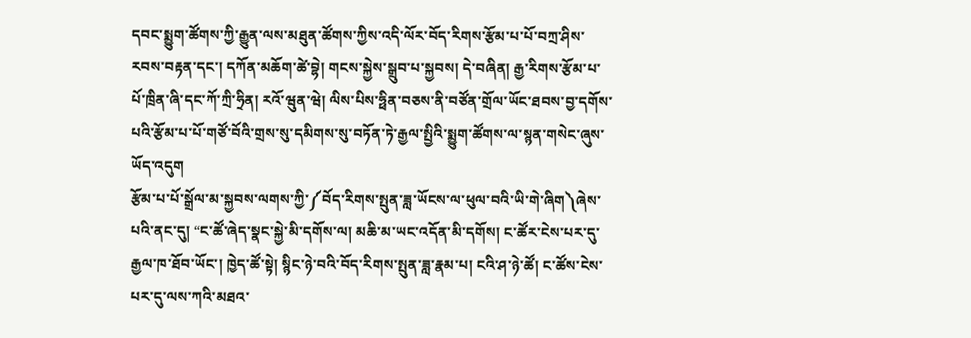དབང་སྨྱུག་ཚོགས་ཀྱི་རྒྱུན་ལས་མཐུན་ཚོགས་ཀྱིས་འདི་ལོར་བོད་རིགས་རྩོམ་པ་པོ་བཀྲ་ཤིས་རབས་བརྟན་དང་། དཀོན་མཆོག་ཚེ་བྷེ། གངས་སྐྱེས་སྒྲུབ་པ་སྐྱབས། དེ་བཞིན། རྒྱ་རིགས་རྩོམ་པ་པོ་ཁྲིན་ཞི་དང་ཀོ་ཀྲི་ཧྲིན། རའོ་ཝུན་ཝེ། ལིས་པིས་ཧྥིན་བཅས་ནི་བཙོན་གྲོལ་ཡོང་ཐབས་བྱ་དགོས་པའི་རྩོམ་པ་པོ་གཙོ་བོའི་གྲས་སུ་དམིགས་སུ་བཏོན་ཏེ་རྒྱལ་སྤྱིའི་སྨྱུག་ཚོགས་ལ་སྙན་གསེང་ཞུས་ཡོད་འདུག
རྩོམ་པ་པོ་སྒྲོལ་མ་སྐྱབས་ལགས་ཀྱི་༼བོད་རིགས་སྤུན་ཟླ་ཡོངས་ལ་ཕུལ་བའི་ཡི་གེ་ཞིག༽ཞེས་པའི་ནང་དུ། “ང་ཚོ་ཞེད་སྣང་སྐྱེ་མི་དགོས་ལ། མཆི་མ་ཡང་འདོན་མི་དགོས། ང་ཚོར་ངེས་པར་དུ་རྒྱལ་ཁ་ཐོབ་ཡོང་། ཁྱེད་ཚོ་སྟེ། སྙིང་ཉེ་བའི་བོད་རིགས་སྤུན་ཟླ་རྣམ་པ། ངའི་ཤ་ཉེ་ཚོ། ང་ཚོས་ངེས་པར་དུ་ལས་ཀའི་མཐའ་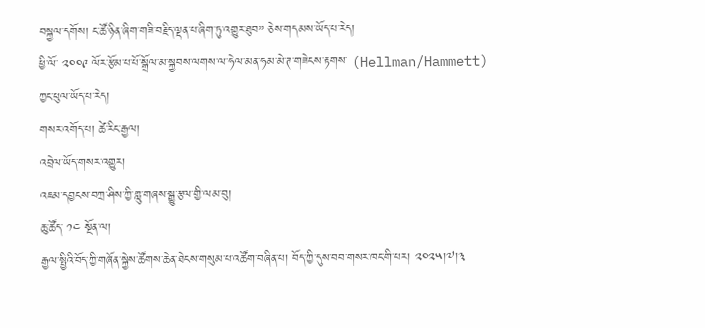བསྐྱལ་དགོས། ང་ཚོ་ཉིན་ཞིག་གཟི་བརྗིད་ལྡན་པ་ཞིག་ཏུ་འགྱུར་ཐུབ” ཅེས་གདམས་ཡོད་པ་རེད།
ཕྱི་ལོ་ ༢༠༠༩ ལོར་རྩོམ་པ་པོ་སྒྲོལ་མ་སྐྱབས་ལགས་ལ་ཧེལ་མན་ཧམ་མེ་ཊ་གཟེངས་རྟགས་ (Hellman/Hammett) ཀྱང་ཕུལ་ཡོད་པ་རེད།
གསར་འགོད་པ། ཚེ་རིང་རྒྱལ།
འབྲེལ་ཡོད་གསར་འགྱུར།
འཇམ་དབྱངས་བཀྲ་ཤིས་ཀྱི་གླུ་གཞས་སྒྱུ་རྩལ་གྱི་ལམ་བུ།
ཆུ་ཚོད་ ༡༤ སྔོན་ལ།
རྒྱལ་སྤྱིའི་བོད་ཀྱི་གཞོན་སྐྱེས་ཚོགས་ཆེན་ཐེངས་གསུམ་པ་འཚོག་བཞིན་པ། བོད་ཀྱི་དུས་བབ་གསར་ཁང་གི་པར། ༢༠༢༥།༧།༣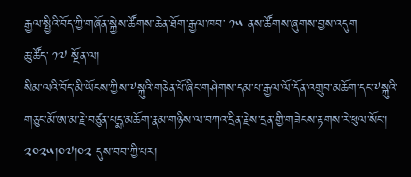རྒྱལ་སྤྱིའི་བོད་ཀྱི་གཞོན་སྐྱེས་ཚོགས་ཆེན་ཐོག་རྒྱལ་ཁབ་ ༡༥ ནས་ཚོགས་ཞུགས་བྱས་འདུག
ཆུ་ཚོད་ ༡༧ སྔོན་ལ།
སིམ་ལའི་བོད་མི་ཡོངས་ཀྱིས་༸སྐུའི་གཅེན་པོ་ཞིང་གཤེགས་དམ་པ་རྒྱལ་ལོ་དོན་འགྲུབ་མཆོག་དང་༸སྐུའི་གཅུང་མོ་ཨ་མ་རྗེ་བཙུན་པདྨ་མཆོག་རྣམ་གཉིས་ལ་བཀའ་དྲིན་རྗེས་དྲན་གྱི་གཟེངས་རྟགས་རེ་ཕུལ་སོང་།  ༢༠༢༥།༠༧།༠༢ དུས་བབ་ཀྱི་པར།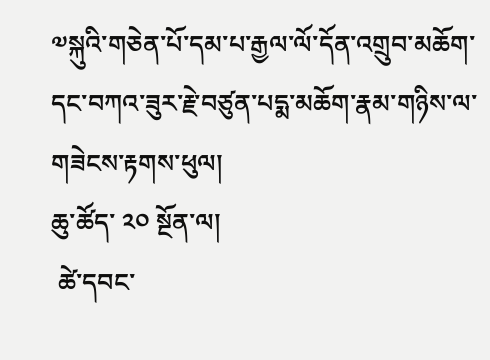༧སྐུའི་གཅེན་པོ་དམ་པ་རྒྱལ་ལོ་དོན་འགྲུབ་མཆོག་དང་བཀའ་ཟུར་རྗེ་བཙུན་པདྨ་མཆོག་རྣམ་གཉིས་ལ་གཟེངས་རྟགས་ཕུལ།
ཆུ་ཚོད་ ༢༠ སྔོན་ལ།
 ཚེ་དབང་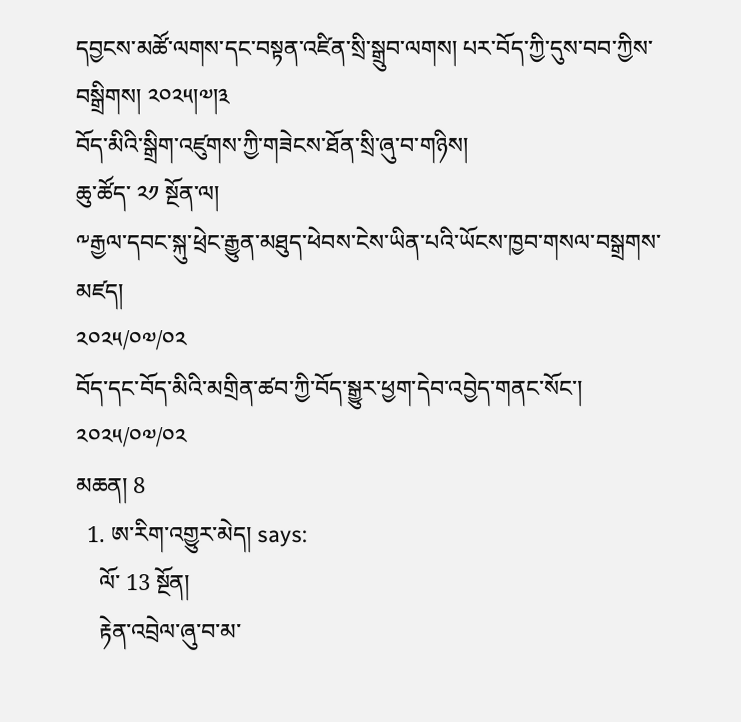དབྱངས་མཚོ་ལགས་དང་བསྟན་འཛིན་སྲི་སྒྲུབ་ལགས། པར་བོད་ཀྱི་དུས་བབ་ཀྱིས་བསྒྲིགས། ༢༠༢༥།༧།༣
བོད་མིའི་སྒྲིག་འཛུགས་ཀྱི་གཟེངས་ཐོན་སྲི་ཞུ་བ་གཉིས།
ཆུ་ཚོད་ ༢༡ སྔོན་ལ།
༸རྒྱལ་དབང་སྐུ་ཕྲེང་རྒྱུན་མཐུད་ཕེབས་ངེས་ཡིན་པའི་ཡོངས་ཁྱབ་གསལ་བསྒྲགས་མཛད།
༢༠༢༥/༠༧/༠༢
བོད་དང་བོད་མིའི་མགྲིན་ཚབ་ཀྱི་བོད་སྒྱུར་ཕྱག་དེབ་འབྱེད་གནང་སོང་།
༢༠༢༥/༠༧/༠༢
མཆན། 8
  1. ཨ་རིག་འགྱུར་མེད། says:
    ལོ་ 13 སྔོན།
    རྟེན་འབྲེལ་ཞུ་བ་མ་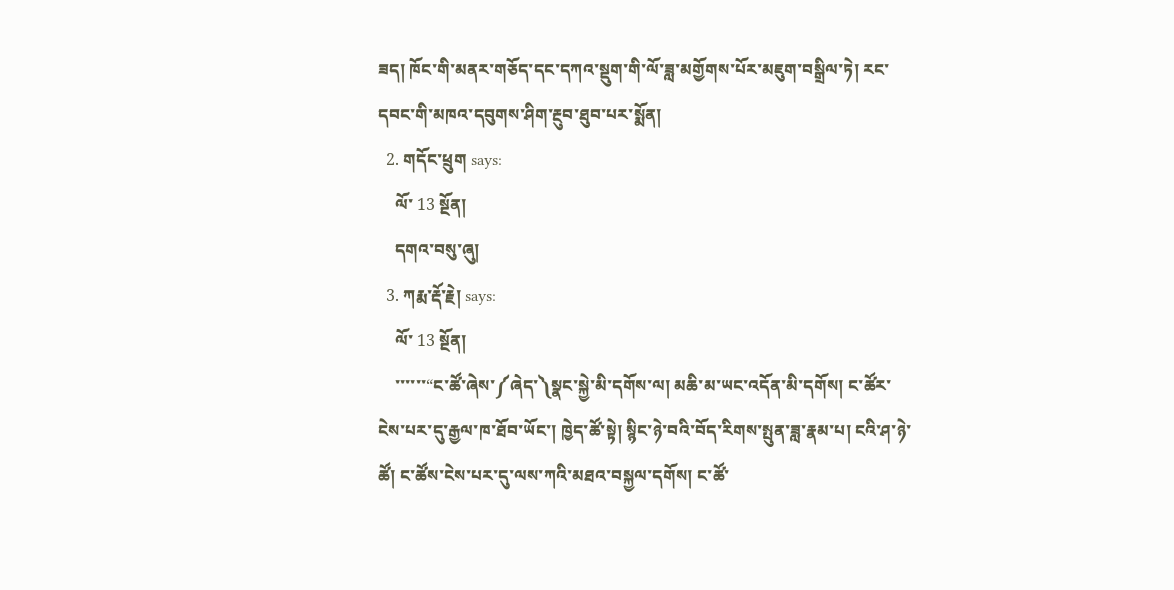ཟད། ཁོང་གི་མནར་གཅོད་དང་དཀའ་སྡུག་གི་ལོ་ཟླ་མགྱོགས་པོར་མཇུག་བསྒྲིལ་ཏེ། རང་དབང་གི་མཁའ་དབུགས་ཤིག་རྔུབ་ཐུབ་པར་སྨོན།
  2. གདོང་ཕྲུག says:
    ལོ་ 13 སྔོན།
    དགའ་བསུ་ཞུ།
  3. ཀརྨ་རྡོ་རྗེ། says:
    ལོ་ 13 སྔོན།
    ་་་་་་“ང་ཚོ་ཞེས་༼ཞེད་༽སྣང་སྐྱེ་མི་དགོས་ལ། མཆི་མ་ཡང་འདོན་མི་དགོས། ང་ཚོར་ངེས་པར་དུ་རྒྱལ་ཁ་ཐོབ་ཡོང་། ཁྱེད་ཚོ་སྟེ། སྙིང་ཉེ་བའི་བོད་རིགས་སྤུན་ཟླ་རྣམ་པ། ངའི་ཤ་ཉེ་ཚོ། ང་ཚོས་ངེས་པར་དུ་ལས་ཀའི་མཐའ་བསྐྱལ་དགོས། ང་ཚོ་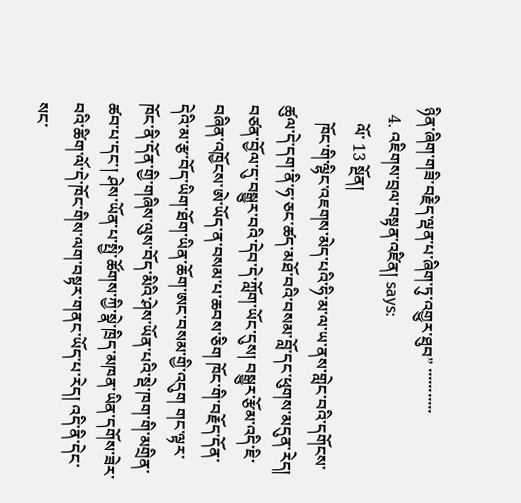ཉིན་ཞིག་གཟི་བརྗིད་ལྡན་པ་ཞིག་ཏུ་འགྱུར་ཐུབ” ་་་་་་་་་་་
  4. འཇིགས་བྲལ་བསྟན་འཛིན། says:
    ལོ་ 13 སྔོན།
    ཁོང་གི་ལྷིང་འཇགས་མེད་པའི་ཧི་མ་ལ་ཡ་ནས་གླེང་བའི་དགོངས་ཚུལ་དེ་དག་ནི་ཧ་ཅང་ཚད་མཐོ་བའི་བསམ་བློ་དང་ཕུགས་མདུན་རེད། བཙན་བྱོལ་དུ་བསྒྱུར་བའི་དེབ་དེ་ཀློག་ཡོང་དུས། བསྒྱུར་རྩོམ་འདི་ཇི་བཞིན་འཁྱོངས་ཨེ་ཡོད་ན་བསམ་པ་ཆབས་ཅིག ཁོང་གི་བརྗོད་དོན་དེའི་མ་རྩ་བོད་ཡིག་ཐོག་ཡིན་ཆོག་ཨང་བསམ་གྱི་འདུག གང་ལྟར་ཁོང་ནི་དོན་གྱི་གཞིས་ལུས་བོད་མིའི་ཤེས་ཡོན་པའི་སྡེ་ཁག་གི་མགྲིན་ཚབ་པ་དང་། ཤེས་ཡོན་པ་སྤྱི་ཚོགས་ཀྱི་སྣེ་ཁྲིད་མཁན་ཡིན་དགོས་ཟེར་བའི་ཚིག་ལོ་དེ་ཁོང་གིས་ལག་བསྟར་གནང་ཡོད་པ་རེད། འདི་ནི་དེང་སང་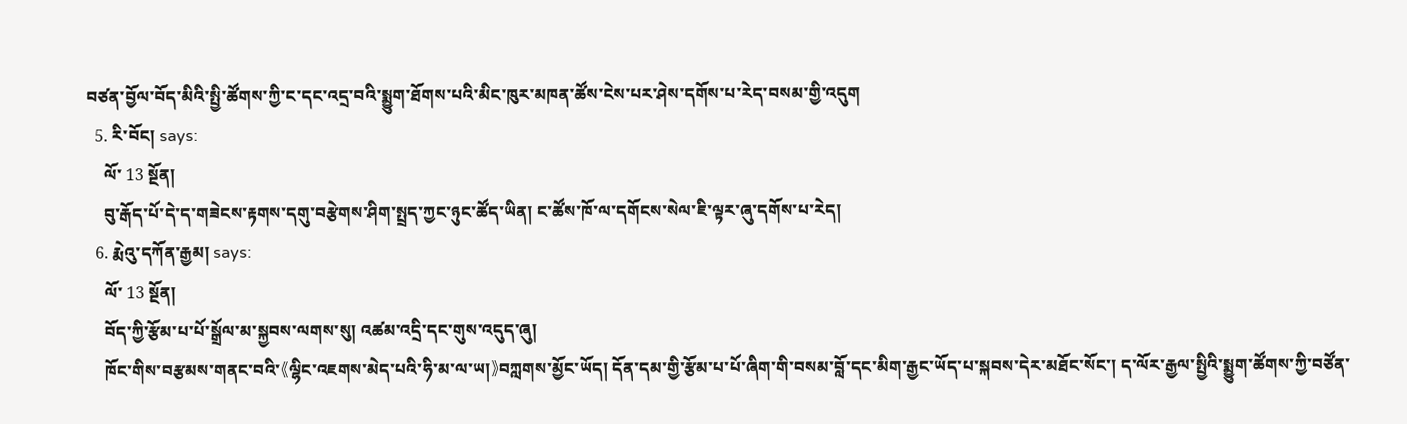བཙན་བྱོལ་བོད་མིའི་སྤྱི་ཚོགས་ཀྱི་ང་དང་འདྲ་བའི་སྨྱུག་ཐོགས་པའི་མིང་ཁུར་མཁན་ཚོས་ངེས་པར་ཤེས་དགོས་པ་རེད་བསམ་གྱི་འདུག
  5. རི་བོང། says:
    ལོ་ 13 སྔོན།
    བུ་རྒོད་པོ་དེ་ད་གཟེངས་རྟགས་དགུ་བརྩེགས་ཤིག་སྤྲད་ཀྱང་ཉུང་ཚོད་ཡིན། ང་ཚོས་ཁོ་ལ་དགོངས་སེལ་ཇི་ལྟར་ཞུ་དགོས་པ་རེད།
  6. རྨེའུ་དཀོན་རྒྱམ། says:
    ལོ་ 13 སྔོན།
    བོད་ཀྱི་རྩོམ་པ་པོ་སྒྲོལ་མ་སྐྱབས་ལགས་སུ། འཚམ་འདྲི་དང་གུས་འདུད་ཞུ།
    ཁོང་གིས་བརྩམས་གནང་བའི་《ལྷིང་འཇགས་མེད་པའི་ཧི་མ་ལ་ཡ།》བཀླགས་མྱོང་ཡོད། དོན་དམ་གྱི་རྩོམ་པ་པོ་ཞིག་གི་བསམ་བློ་དང་མིག་རྒྱང་ཡོད་པ་སྐབས་དེར་མཐོང་སོང་། ད་ལོར་རྒྱལ་སྤྱིའི་སྨྱུག་ཚོགས་ཀྱི་བཙོན་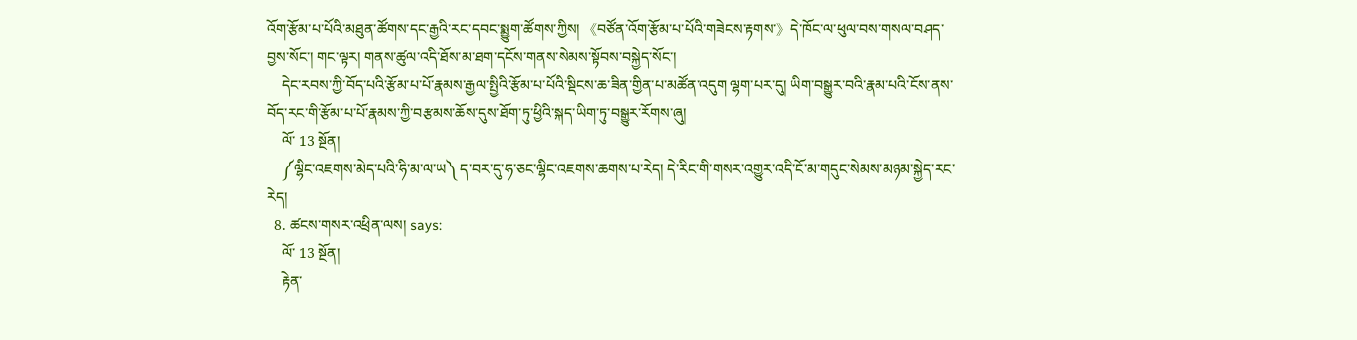འོག་རྩོམ་པ་པོའི་མཐུན་ཚོགས་དང་རྒྱའི་རང་དབང་སྨྱུག་ཚོགས་ཀྱིས། 《བཙོན་འོག་རྩོམ་པ་པོའི་གཟེངས་རྟགས་》དེ་ཁོང་ལ་ཕུལ་བས་གསལ་བཤད་བྱས་སོང་། གང་ལྟར། གནས་ཚུལ་འདི་ཐོས་མ་ཐག་དངོས་གནས་སེམས་སྟོབས་བསྐྱེད་སོང་།
    དེང་རབས་ཀྱི་བོད་པའི་རྩོམ་པ་པོ་རྣམས་རྒྱལ་སྤྱིའི་རྩོམ་པ་པོའི་སྡིངས་ཆ་ཟིན་གྱིན་པ་མཚོན་འདུག ལྷག་པར་དུ། ཡིག་བསྒྱུར་བའི་རྣམ་པའི་ངོས་ནས་བོད་རང་གི་རྩོམ་པ་པོ་རྣམས་ཀྱི་བརྩམས་ཆོས་དུས་ཐོག་ཏུ་ཕྱིའི་སྐད་ཡིག་ཏུ་བསྒྱུར་རོགས་ཞུ།
    ལོ་ 13 སྔོན།
    ༼ལྷིང་འཇགས་མེད་པའི་ཧི་མ་ལ་ཡ༽ ད་བར་དུ་ཧ་ཅང་ལྷིང་འཇགས་ཆགས་པ་རེད། དེ་རིང་གི་གསར་འགྱུར་འདི་ངོ་མ་གདུང་སེམས་མཉམ་སྐྱེད་རང་རེད།
  8. ཚངས་གསར་འཕྲིན་ལས། says:
    ལོ་ 13 སྔོན།
    རྟེན་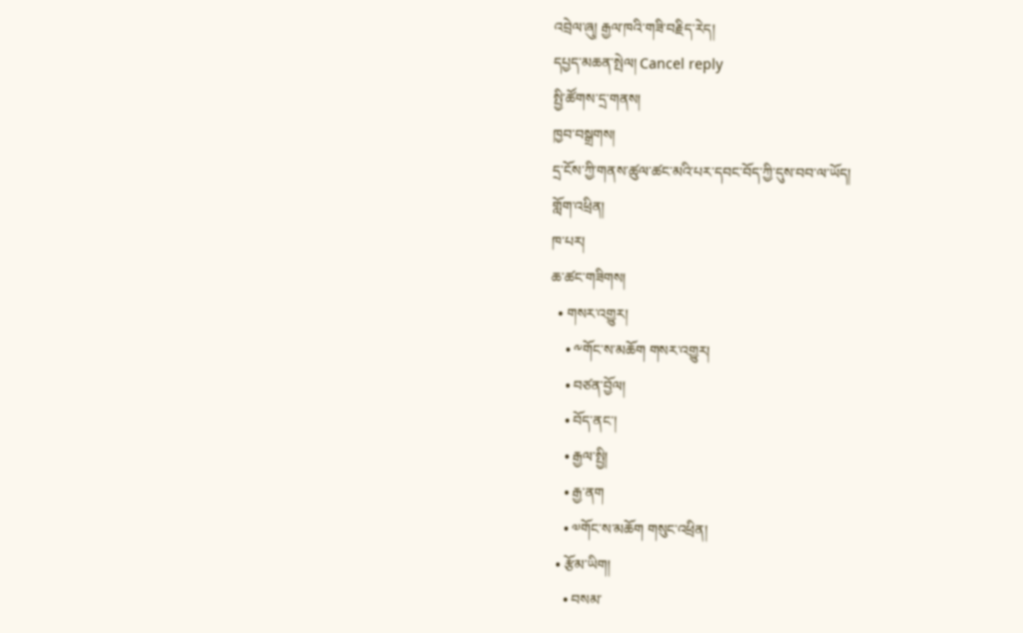འབྲེལ་ཞུ། རྒྱལ་ཁའི་གཟི་བརྗིད་རེད།
དཔྱད་མཆན་སྤེལ། Cancel reply
སྤྱི་ཚོགས་དྲ་གནས།
ཁྱབ་བསྒྲགས།
དྲ་ངོས་ཀྱི་གནས་ཚུལ་ཚང་མའི་པར་དབང་བོད་ཀྱི་དུས་བབ་ལ་ཡོད།
གློག་འཕྲིན།
ཁ་པར།
ཆ་ཚང་གཟིགས།
  • གསར་འགྱུར།
    • ༸གོང་ས་མཆོག གསར་འགྱུར།
    • བཙན་བྱོལ།
    • བོད་ནང་།
    • རྒྱལ་སྤྱི།
    • རྒྱ་ནག
    • ༧གོང་ས་མཆོག གསུང་འཕྲིན།
  • རྩོམ་ཡིག།
    • བསམ་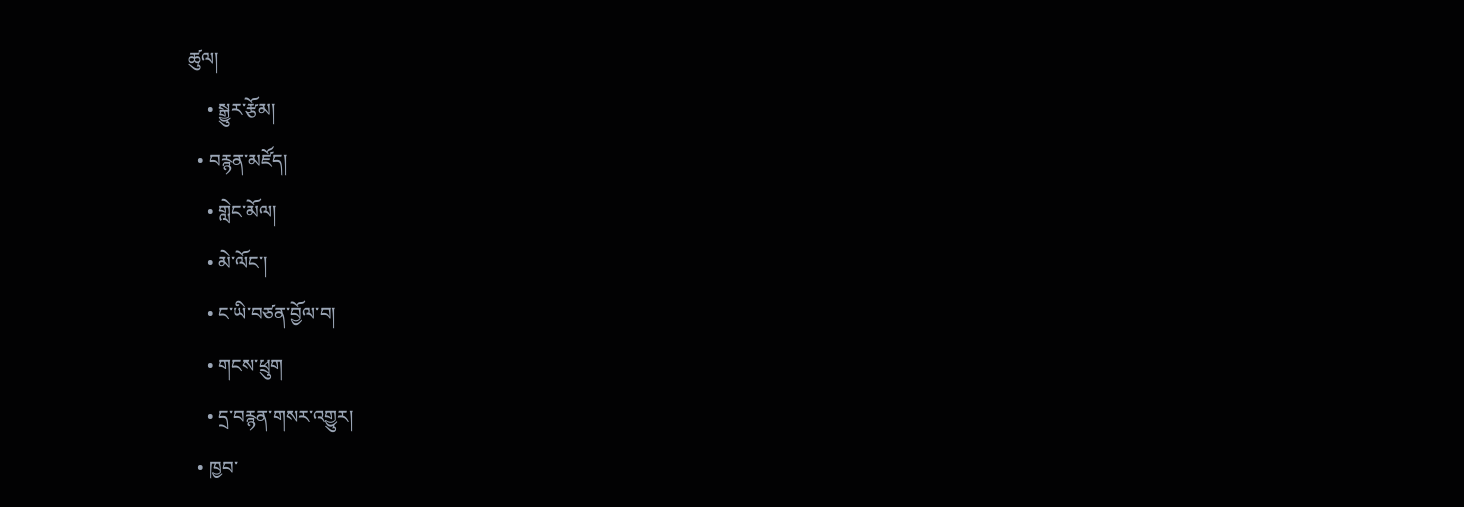ཚུལ།
    • སྒྱུར་རྩོམ།
  • བརྙན་མཛོད།
    • གླེང་མོལ།
    • མེ་ལོང་།
    • ང་ཡི་བཙན་བྱོལ་བ།
    • གངས་ཕྲུག
    • དྲ་བརྙན་གསར་འགྱུར།
  • ཁྱབ་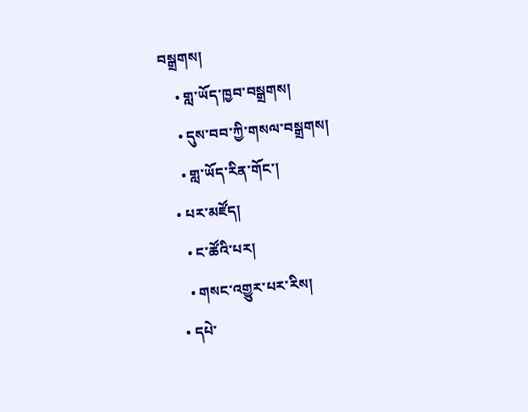བསྒྲགས།
    • གླ་ཡོད་ཁྱབ་བསྒྲགས།
    • དུས་བབ་ཀྱི་གསལ་བསྒྲགས།
    • གླ་ཡོད་རིན་གོང་།
  • པར་མཛོད།
    • ང་ཚོའི་པར།
    • གསང་འགྱུར་པར་རིས།
  • དཔེ་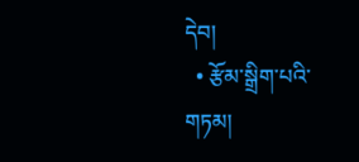དེབ།
  • རྩོམ་སྒྲིག་པའི་གཏམ།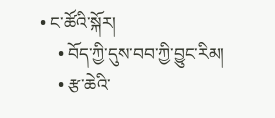• ང་ཚོའི་སྐོར།
    • བོད་ཀྱི་དུས་བབ་ཀྱི་བྱུང་རིམ།
    • རྩ་ཆེའི་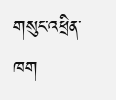གསུང་འཕྲིན་ཁག